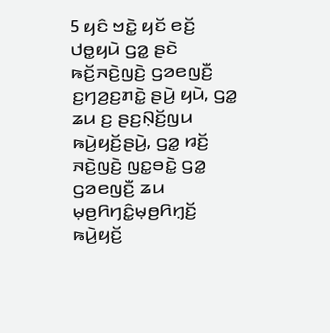5 ꤟꤢꤨ ꤠꤢꤧ꤭ ꤟꤢꤩ ꤕꤢꤩ꤬ ꤓꤥ꤭ꤟꤣꤧ ꤞꤤ꤭ ꤔꤢꤧ ꤒꤢꤩ꤬ꤏꤢꤧ꤬ꤜꤢꤧ꤬ ꤞꤤꤕꤜꤢꤪ꤬ ꤢ꤬ꤚꤤ꤬ꤢ꤬ꤊꤢꤧ꤭ ꤔꤣꤧ꤬ ꤟꤣꤧ, ꤞꤤ꤭ ꤘꤣ ꤢ꤬ ꤔꤢ꤬ꤡ꤫ꤢꤩ꤬ꤜꤣ ꤒꤣꤧ꤬ꤟꤢꤩ꤬ꤔꤣꤧ꤬, ꤞꤤ꤭ ꤙꤢꤩ꤬ ꤏꤢꤧ꤬ꤜꤢꤧ꤬ ꤜꤢ꤭ꤋꤢꤧ꤭ ꤞꤤ꤭ ꤞꤤꤕꤜꤢꤪ꤬ ꤘꤣ ꤗ꤫ꤥ꤬ꤖꤚꤢꤨ꤭ꤗ꤫ꤥ꤬ꤖꤚ꤫ꤢꤩ꤬ ꤒꤣꤧ꤬ꤟꤢꤩ꤬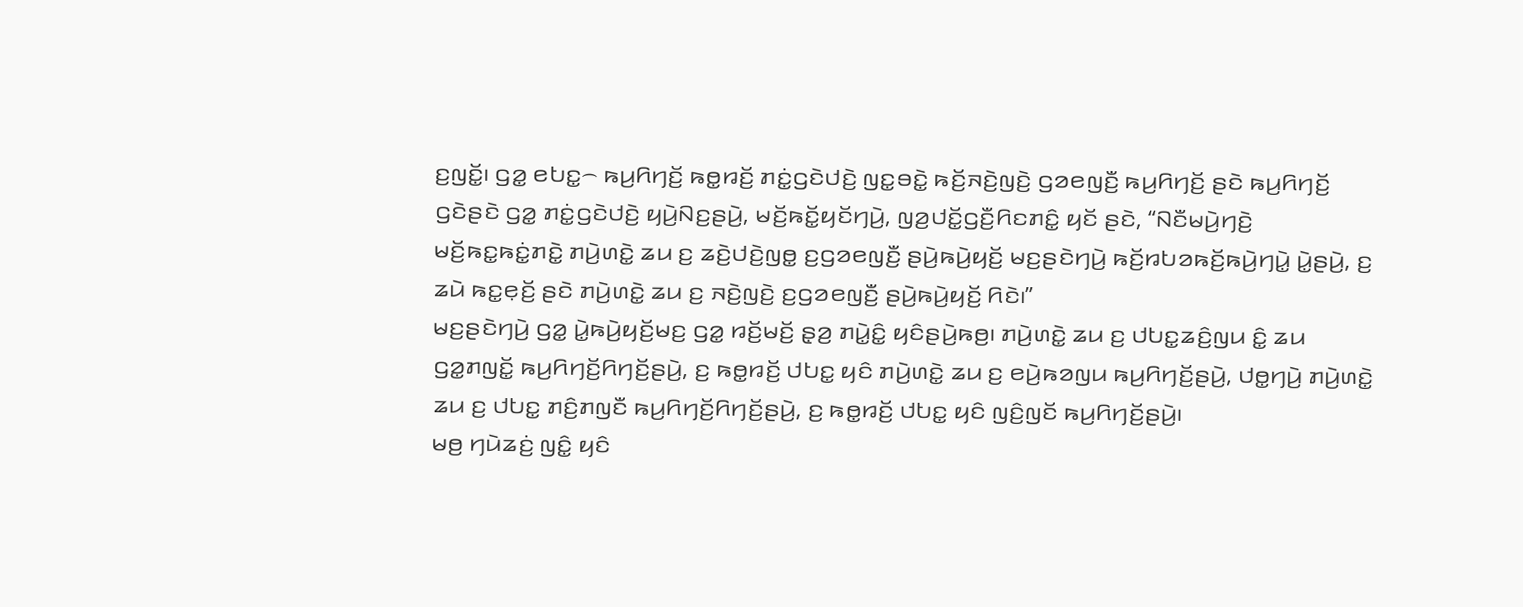ꤢ꤬ꤜꤢꤩ꤭꤯ ꤞꤤ꤭ ꤕꤝꤢ꤭꤮ ꤒꤣ꤬ꤖꤚꤢꤩ꤬ ꤒꤥ꤭ꤙꤢꤩ꤬ ꤊꤢꤦ꤭ꤞꤢꤧꤓꤢꤧ꤬ ꤜꤢ꤭ꤋꤢꤧ꤭ ꤒꤢꤩ꤬ꤏꤢꤧ꤬ꤜꤢꤧ꤬ ꤞꤤꤕꤜꤢꤪ꤬ ꤒꤣ꤬ꤖꤚꤢꤩ꤬ ꤔꤢꤧ ꤒꤣ꤬ꤖꤚꤢꤩ꤬ ꤞꤢꤧꤔꤢꤧ ꤞꤤ꤭ ꤊꤢꤦ꤭ꤞꤢꤧꤓꤢꤧ꤬ ꤟꤣꤧ꤬ꤡꤢ꤬ꤔꤣꤧ꤬, ꤗꤢꤩ꤬ꤒꤢꤩ꤭ꤟꤢꤩꤚꤣꤧ꤬, ꤜꤤ꤬ꤓꤢꤩ꤭ꤞꤢꤪ꤬ꤖꤢꤊꤢꤨ꤭ ꤟꤢꤩ ꤔꤢꤧ, “ꤡꤢꤪꤗꤣꤧ꤬ꤚꤢꤧ꤬ ꤗꤢꤩ꤬ꤒꤢ꤭ꤒꤢꤦ꤭ꤊꤢꤧ꤭ ꤊꤣꤧ꤬ꤛꤢꤧ꤭ ꤘꤣ ꤢ꤬ ꤘꤢꤧ꤬ꤓꤢꤧ꤬ꤜꤥ꤭ ꤢ꤬ꤞꤤꤕꤜꤢꤪ꤬ ꤔꤣꤧ꤬ꤒꤣꤧ꤬ꤟꤢꤩ꤬ ꤗꤢ꤬ꤔꤢꤧꤚꤣꤧ꤬ ꤒꤢꤩ꤬ꤙꤝꤤꤒꤢꤩ꤬ꤒꤣꤧ꤬ꤚꤣꤧ꤭ ꤣꤧ꤭ꤔꤣꤧ꤬, ꤢ꤬ ꤘꤣꤧ ꤒꤢ꤭ꤕ꤫ꤢꤩ꤬ ꤔꤢꤧ ꤊꤣꤧ꤬ꤛꤢꤧ꤭ ꤘꤣ ꤢ꤬ ꤏꤢꤧ꤬ꤜꤢꤧ꤬ ꤢ꤬ꤞꤤꤕꤜꤢꤪ꤬ ꤔꤣꤧ꤬ꤒꤣꤧ꤬ꤟꤢꤩ꤬ ꤖꤢꤧ꤯”
ꤗꤢ꤬ꤔꤢꤧꤚꤣꤧ꤬ ꤞꤤ꤭ ꤣꤧ꤭ꤒꤣꤧ꤬ꤟꤢꤩ꤬ꤗꤢ꤬ ꤞꤤ꤭ ꤙꤢꤩ꤬ꤗꤢꤩ꤬ ꤔ꤫ꤤ꤬ ꤊꤣꤧ꤭ꤢꤨ꤭ ꤟꤢꤨꤔꤣꤧ꤬ꤒꤥ꤬꤯ ꤊꤣꤧ꤬ꤛꤢꤧ꤭ ꤘꤣ ꤢ꤬ ꤓꤝꤢ꤭ꤘꤢꤨ꤬ꤜꤣ ꤢꤨ꤭ ꤘꤣ ꤞꤤ꤭ꤊꤜꤢꤩ꤭ ꤒꤣ꤬ꤖꤚꤢꤩ꤬ꤖꤚꤢꤩ꤬ꤔꤣꤧ꤬, ꤢ꤬ ꤒꤥ꤭ꤙꤢꤩ꤬ ꤓꤝꤢ꤭ ꤟꤢꤨ ꤊꤣꤧ꤬ꤛꤢꤧ꤭ ꤘꤣ ꤢ꤬ ꤕꤣꤧ꤬ꤒꤤꤜꤣ ꤒꤣ꤬ꤖꤚꤢꤩ꤬ꤔꤣꤧ꤬, ꤓꤥ꤭ꤚꤣꤧ꤬ ꤊꤣꤧ꤬ꤛꤢꤧ꤭ ꤘꤣ ꤢ꤬ ꤓꤝꤢ꤭ ꤊꤢꤨ꤬ꤊꤜꤢꤪ ꤒꤣ꤬ꤖꤚꤢꤩ꤬ꤖꤚꤢꤩ꤬ꤔꤣꤧ꤬, ꤢ꤬ ꤒꤥ꤭ꤙꤢꤩ꤬ ꤓꤝꤢ꤭ ꤟꤢꤨ ꤜꤢꤨ꤬ꤜꤢꤩ ꤒꤣ꤬ꤖꤚꤢꤩ꤬ꤔꤣꤧ꤬꤯
ꤗꤥ꤬ ꤚꤣꤧꤘꤢꤦ꤬ ꤜꤢꤨ꤭ ꤟꤢꤨ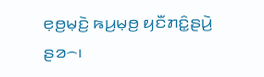ꤕ꤫ꤥ꤬ꤗ꤫ꤢꤧ꤬ ꤒꤣ꤬ꤗ꤫ꤥ꤬ ꤟꤢꤪꤊꤢꤨ꤭ꤔꤣꤧ꤬ ꤔꤤ꤮꤯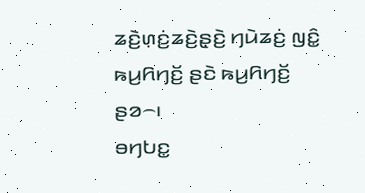ꤘꤢꤧ꤬ꤛ꤫ꤢꤦ꤬ꤘꤢꤧ꤬ꤔ꤫ꤢꤧ꤬ ꤚꤣꤧꤘꤢꤦ꤬ ꤜꤢꤨ꤭ ꤒꤣ꤬ꤖꤚꤢꤩ꤬ ꤔꤢꤧ ꤒꤣ꤬ꤖꤚꤢꤩ꤬ ꤔꤤ꤮꤯
ꤋꤚꤝꤢ꤭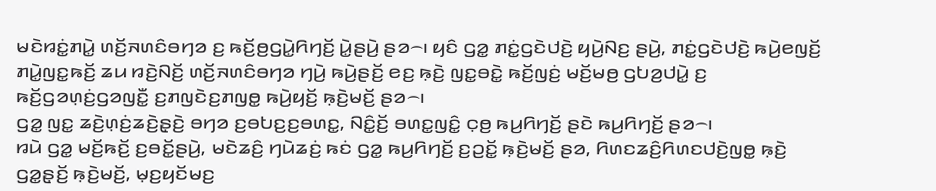ꤗꤢꤧꤙꤢꤦ꤭ꤊꤣꤧ꤭ ꤛꤢꤩ꤬ꤏꤛꤢꤨꤋꤚꤤ ꤢ꤬ ꤒꤢꤩ꤬ꤥ꤬ꤞꤣꤧ꤭ꤖꤚꤢꤩ꤬ ꤣꤧ꤭ꤔꤣꤧ꤬ ꤔꤤ꤮꤯ ꤟꤢꤨ ꤞꤤ꤭ ꤊꤢꤦ꤭ꤞꤢꤧꤓꤢꤧ꤬ ꤟꤣꤧ꤬ꤡꤢ꤬ ꤔꤣꤧ꤬, ꤊꤢꤦ꤭ꤞꤢꤧꤓꤢꤧ꤬ ꤒꤣꤧ꤬ꤕꤜꤢꤩ꤬ ꤊꤣꤧ꤭ꤜꤢ꤭ꤒꤢꤩ꤬ ꤘꤣ ꤙꤢꤧ꤬ꤡꤢꤩ꤬ ꤛꤢꤩ꤬ꤏꤛꤢꤨꤋꤚꤤ ꤚꤣꤧ꤬ ꤒꤣꤧ꤬ꤔꤢꤩ꤬ ꤕꤢ꤬ ꤒ꤫ꤢꤧ꤬ ꤜꤢ꤭ꤋꤢꤧ꤭ ꤒꤢꤩ꤬ꤜꤢꤦ꤬ ꤗꤢꤩ꤬ꤗꤥ꤬ ꤞꤝꤤ꤬ꤓꤣꤧ꤭ ꤢ꤬ ꤒꤢꤩ꤬ꤞꤤꤛ꤫ꤢꤦ꤬ꤞꤤꤜꤢꤪ꤭ ꤢ꤬ꤊꤜꤢꤧꤢ꤬ꤊꤜꤥ꤭ ꤒꤣꤧ꤬ꤟꤢꤩ꤬ ꤒ꤫ꤢꤧ꤬ꤗꤢꤩ꤬ ꤔꤤ꤮꤯
ꤞꤤ꤭ ꤜꤢ꤭ ꤘꤢꤧ꤬ꤛ꤫ꤢꤦ꤬ꤘꤢꤧ꤬ꤔ꤫ꤢꤧ꤬ ꤋꤚꤤ ꤢ꤬ꤋꤝꤢ꤬ꤢ꤬ꤋꤛꤢ꤭, ꤡꤢꤨ꤭ꤢꤩ꤬ ꤋꤛꤢ꤭ꤜꤢꤨ꤭ ꤍ꤫ꤥ꤬ ꤒꤣ꤬ꤖꤚꤢꤩ꤬ ꤔꤢꤧ ꤒꤣ꤬ꤖꤚꤢꤩ꤬ ꤔꤤ꤮꤯
ꤙꤣꤧ ꤞꤤ꤭ ꤗꤢꤩ꤬ꤒꤢꤩ꤬ ꤢ꤬ꤋꤢꤩ꤭ꤔꤣꤧ꤬, ꤗꤢꤧꤘꤢꤨ꤬ ꤚꤣꤧꤘꤢꤦ꤬ ꤒꤢꤦ ꤞꤤ꤭ ꤒꤣ꤬ꤖꤚꤢꤩ꤬ ꤢ꤬ꤑꤢꤩ꤭ ꤒ꤫ꤢꤧ꤬ꤗꤢꤩ꤬ ꤔꤤ, ꤖꤛꤢꤘꤢꤨ꤬ꤖꤛꤢꤓꤢꤧ꤬ꤜꤥ꤭ ꤒ꤫ꤢꤧ꤬ ꤞꤤ꤭ꤔ꤫ꤢꤩ꤬ ꤒ꤫ꤢꤧ꤬ꤗꤢꤩ꤬, ꤗ꤫ꤢ꤬ꤟꤢꤩꤗꤢ꤬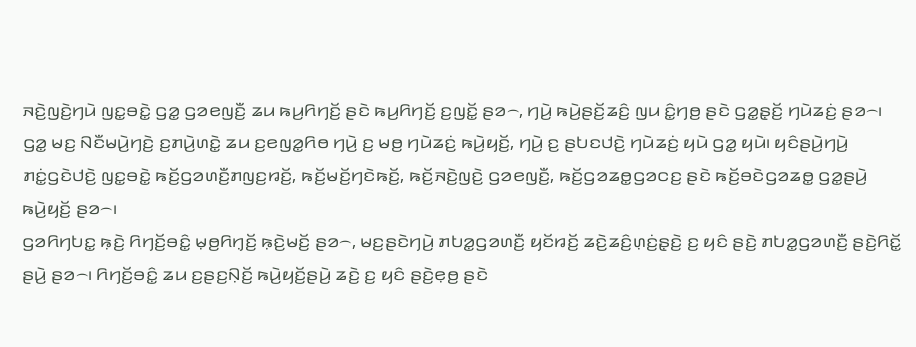ꤏꤢꤧ꤬ꤜꤢꤧ꤬ꤚꤣꤧ ꤜꤢ꤭ꤋꤢꤧ꤭ ꤞꤤ꤭ ꤞꤤꤕꤜꤢꤪ꤬ ꤘꤣ ꤒꤣ꤬ꤖꤚꤢꤩ꤬ ꤔꤢꤧ ꤒꤣ꤬ꤖꤚꤢꤩ꤬ ꤢ꤬ꤜꤢꤩ꤭ ꤔꤤ꤮, ꤚꤣꤧ꤬ ꤒꤣꤧ꤬ꤔꤢꤩ꤬ꤘꤢꤨ꤬ ꤜꤣ ꤢꤨ꤭ꤚꤥ꤬ ꤔꤢꤧ ꤞꤤ꤭ꤔ꤫ꤢꤩ꤬ ꤚꤣꤧꤘꤢꤦ꤬ ꤔꤤ꤮꤯
ꤞꤤ꤭ ꤗꤢ꤬ ꤡꤢꤪꤗꤣꤧ꤬ꤚꤢꤧ꤬ ꤢ꤬ꤊꤣꤧ꤬ꤛꤢꤧ꤭ ꤘꤣ ꤢ꤬ꤕꤜꤤ꤭ꤖꤥ ꤚꤣꤧ꤬ ꤢ꤬ ꤗꤥ꤬ ꤚꤣꤧꤘꤢꤦ꤬ ꤒꤣꤧ꤬ꤟꤢꤩ꤬, ꤚꤣꤧ꤬ ꤢ꤬ ꤔꤝꤢꤓꤢꤧ꤬ ꤚꤣꤧꤘꤢꤦ꤬ ꤟꤣꤧ ꤞꤤ꤭ ꤟꤣꤧ꤯ ꤟꤢꤨꤔꤣꤧ꤬ꤚꤣꤧ꤬ ꤊꤢꤦ꤭ꤞꤢꤧꤓꤢꤧ꤬ ꤜꤢ꤭ꤋꤢꤧ꤭ ꤒꤢꤩ꤬ꤞꤤꤛꤢꤪ꤬ꤊꤜꤢ꤬ꤙꤢꤩ꤬, ꤒꤢꤩ꤬ꤗꤢꤩ꤬ꤚꤢꤧꤒꤢꤩ꤬, ꤒꤢꤩ꤬ꤏꤢꤧ꤬ꤜꤢꤧ꤬ ꤞꤤꤕꤜꤢꤪ꤬, ꤒꤢꤩ꤬ꤞꤤꤘꤥ꤭ꤞꤤꤍꤢ꤬ ꤔꤢꤧ ꤒꤢꤩ꤬ꤋꤢꤧꤞꤤꤘꤥ꤭ ꤞꤤ꤭ꤔꤣꤧ꤬ ꤒꤣꤧ꤬ꤟꤢꤩ꤬ ꤔꤤ꤮꤯
ꤞꤤꤖꤚꤝꤢ꤭ ꤒ꤫ꤢꤧ꤬ ꤖꤚꤢꤩ꤬ꤋꤢꤨ꤭ ꤗ꤫ꤥ꤬ꤖꤚ꤫ꤢꤩ꤬ ꤒ꤫ꤢꤧ꤬ꤗꤢꤩ꤬ ꤔꤤ꤮, ꤗꤢ꤬ꤔꤢꤧꤚꤣꤧ꤬ ꤊꤝꤤ꤭ꤞꤤꤛꤢꤪ꤬ ꤟꤢꤩꤙꤢꤩ꤬ ꤘꤢꤧ꤬ꤘꤢꤨ꤬ꤛ꤫ꤢꤦ꤬ꤔ꤫ꤢꤧ꤬ ꤢ꤬ ꤟꤢꤨ ꤔꤢꤧ꤬ ꤊꤝꤤ꤭ꤞꤤꤛꤢꤪ꤬ ꤔꤢꤧ꤬ꤖꤢꤩ꤭ ꤔꤣꤧ꤬ ꤔꤤ꤮꤯ ꤖꤚꤢꤩ꤬ꤋꤢꤨ꤭ ꤘꤣ ꤢ꤬ꤔꤢ꤬ꤡ꤫ꤢꤩ꤬ ꤒꤣꤧ꤬ꤟꤢꤩ꤬ꤔꤣꤧ꤬ ꤘꤢꤧ꤬ ꤢ꤬ ꤟꤢꤨ ꤔꤢꤧ꤬ꤕ꤫ꤥ꤬ ꤔꤢꤧ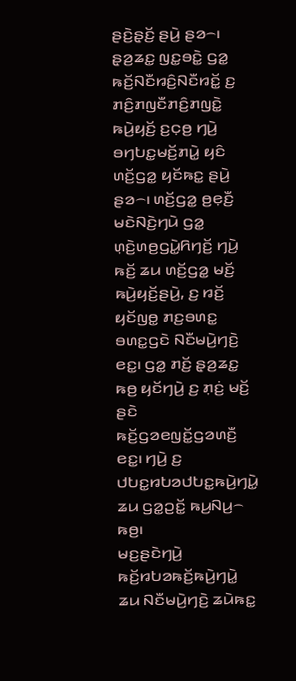ꤔꤢꤧ꤬ꤔ꤫ꤢꤩ꤬ ꤔꤣꤧ꤬ ꤔꤤ꤮꤯
ꤔ꤫ꤤ꤬ꤘꤢ꤭ ꤜꤢ꤭ꤋꤢꤧ꤭ ꤞꤤ꤭ ꤒꤢꤩ꤬ꤡꤢꤪꤙꤢꤨ꤬ꤡꤢꤪꤙꤢꤩ꤭ ꤢ꤬ ꤊꤢꤨ꤬ꤊꤜꤢꤪꤊꤢꤨ꤬ꤊꤜꤢꤧ꤭ ꤒꤣꤧ꤬ꤟꤢꤩ꤬ ꤢ꤬ꤍ꤫ꤥ꤬ ꤚꤣꤧ꤬ ꤋꤚꤝꤢ꤭ꤗꤢꤩ꤬ꤊꤣꤧ꤭ ꤟꤢꤨ ꤛꤢꤩ꤬ꤞꤤ꤭ ꤟꤢꤩꤒꤢ꤭ ꤔꤣꤧ꤬ ꤔꤤ꤮꤯ ꤛꤢꤩ꤬ꤞꤤ꤭ ꤥ꤬ꤕ꤫ꤢꤪ꤬ ꤗꤢꤧꤡꤢꤧ꤬ꤚꤣꤧ ꤞꤤ꤭ ꤛ꤫ꤢꤧ꤬ꤛꤥ꤬ꤞꤣꤧ꤭ꤖꤚꤢꤩ꤬ ꤚꤣꤧ꤬ ꤒꤢꤩ꤬ ꤘꤣ ꤛꤢꤩ꤬ꤞꤤ꤭ ꤗꤢꤩ꤬ ꤒꤣꤧ꤬ꤟꤢꤩ꤬ꤔꤣꤧ꤬, ꤢ꤬ ꤙꤢꤩ꤬ ꤟꤢꤩꤜꤥ꤭ ꤊꤢ꤬ꤋꤛꤢ꤭ ꤋꤛꤢ꤭ꤞꤢꤧ ꤡꤢꤪꤗꤣꤧ꤬ꤚꤢꤧ꤬ ꤕꤢ꤭꤯ ꤞꤤ꤭ ꤊꤢꤩ꤬ ꤔ꤫ꤤ꤬ꤘꤢ꤭ ꤒꤥ꤬ ꤟꤢꤩꤚꤣꤧ꤬ ꤢ꤬ ꤊ꤫ꤢꤦ꤬ ꤗꤢꤩ꤬ ꤔꤢꤧ ꤒꤢꤩ꤬ꤞꤤꤕꤜꤢꤩ꤭ꤞꤤꤛꤢꤪ꤬ ꤕꤢ꤭꤯ ꤚꤣꤧ꤬ ꤢ꤬ ꤓꤝꤢ꤭ꤙꤝꤤꤓꤝꤢ꤭ꤒꤣꤧ꤬ꤚꤣꤧ꤭ ꤘꤣ ꤞꤤ꤭ꤑꤢꤩ꤭ ꤒꤣ꤬ꤡꤣ꤬꤮ ꤒꤥ꤬꤯
ꤗꤢ꤬ꤔꤢꤧꤚꤣꤧ꤬ ꤒꤢꤩ꤬ꤙꤝꤤꤒꤢꤩ꤬ꤒꤣꤧ꤬ꤚꤣꤧ꤭ ꤘꤣ ꤡꤢꤪꤗꤣꤧ꤬ꤚꤢꤧ꤬ ꤘꤣꤧꤒꤢ꤭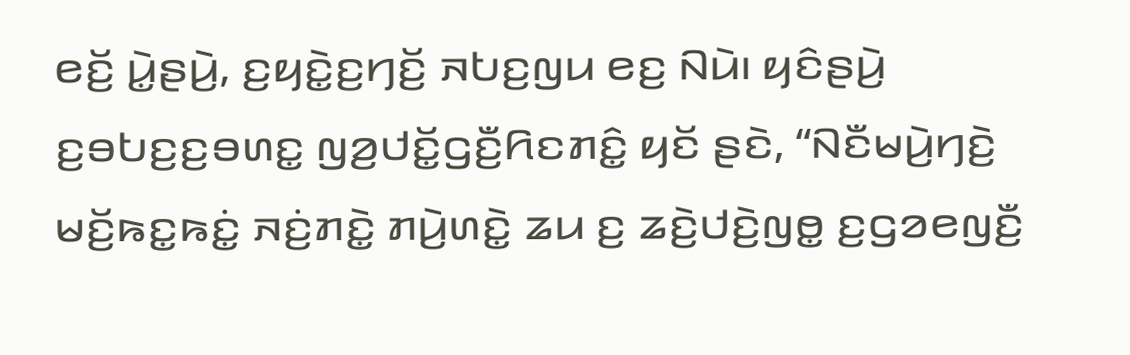ꤕꤢꤩ꤬ ꤣꤧ꤭ꤔꤣꤧ꤬, ꤢ꤬ꤟꤢꤧ꤭ꤢ꤬ꤚꤢꤩ꤬ ꤏꤝꤢ꤬ꤜꤣ ꤕꤢ꤬ ꤡꤣꤧ꤯ ꤟꤢꤨꤔꤣꤧ꤬ ꤢ꤬ꤋꤝꤢ꤬ꤢ꤬ꤋꤛꤢ꤭ ꤜꤤ꤬ꤓꤢꤩ꤭ꤞꤢꤪ꤬ꤖꤢꤊꤢꤨ꤭ ꤟꤢꤩ ꤔꤢꤧ, “ꤡꤢꤪꤗꤣꤧ꤬ꤚꤢꤧ꤬ ꤗꤢꤩ꤬ꤒꤢ꤭ꤒꤢꤦ꤭ ꤏꤢꤦ꤬ꤊꤢꤧ꤭ ꤊꤣꤧ꤬ꤛꤢꤧ꤭ ꤘꤣ ꤢ꤬ ꤘꤢꤧ꤬ꤓꤢꤧ꤬ꤜꤥ꤭ ꤢ꤬ꤞꤤꤕꤜꤢꤪ꤬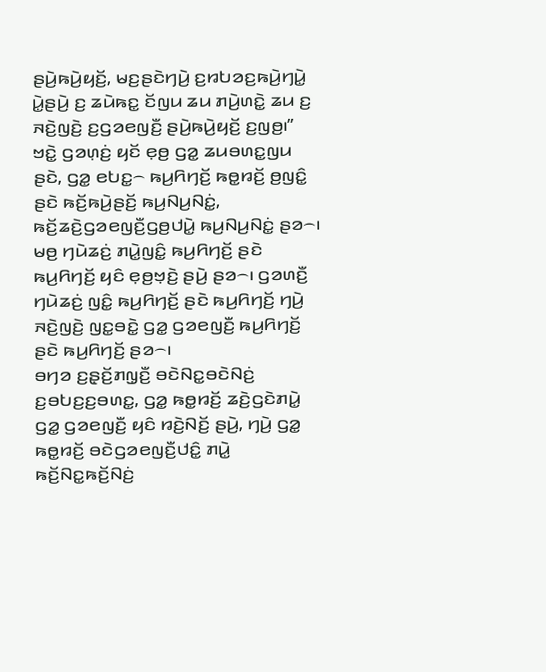ꤔꤣꤧ꤬ꤒꤣꤧ꤬ꤟꤢꤩ꤬, ꤗꤢ꤬ꤔꤢꤧꤚꤣꤧ꤬ ꤢ꤬ꤙꤝꤤꤢ꤬ꤒꤣꤧ꤬ꤚꤣꤧ꤭ ꤣꤧ꤭ꤔꤣꤧ꤬ ꤢ꤬ ꤘꤣꤧꤒꤢ꤭ ꤢꤩꤜꤣ ꤘꤣ ꤊꤣꤧ꤬ꤛꤢꤧ꤭ ꤘꤣ ꤢ꤬ ꤏꤢꤧ꤬ꤜꤢꤧ꤬ ꤢ꤬ꤞꤤꤕꤜꤢꤪ꤬ ꤔꤣꤧ꤬ꤒꤣꤧ꤬ꤟꤢꤩ꤬ ꤢ꤬ꤜꤥ꤬꤯”
ꤠꤢꤧ꤭ ꤞꤤꤛ꤫ꤢꤦ꤬ ꤟꤢꤩ ꤕ꤫ꤥ꤬ ꤞꤤ꤭ ꤘꤣꤋꤛꤢ꤭ꤜꤣ ꤔꤢꤧ, ꤞꤤ꤭ ꤕꤝꤢ꤭꤮ ꤒꤣ꤬ꤖꤚꤢꤩ꤬ ꤒꤥ꤭ꤙꤢꤩ꤬ ꤥ꤬ꤜꤢꤨ꤭ ꤔꤢꤧ ꤒꤢꤩ꤬ꤒꤣꤧ꤬ꤔꤢꤩ꤬ ꤒꤣ꤬ꤡꤣ꤬ꤡꤢꤦ꤭, ꤒꤢꤩ꤬ꤘꤢꤧ꤬ꤞꤤꤕꤜꤢꤪ꤬ꤞꤥ꤬ꤓꤣꤧ꤭ ꤒꤣ꤬ꤡꤣ꤬ꤡꤢꤦ꤭ ꤔꤤ꤮꤯ ꤗꤥ꤬ ꤚꤣꤧꤘꤢꤦ꤬ ꤊꤣꤧ꤭ꤜꤢꤨ꤭ ꤒꤣ꤬ꤖꤚꤢꤩ꤬ ꤔꤢꤧ ꤒꤣ꤬ꤖꤚꤢꤩ꤬ ꤟꤢꤨ ꤕ꤫ꤥ꤬ꤠ꤫ꤢꤧ꤬ ꤔꤣꤧ꤬ ꤔꤤ꤮꤯ ꤞꤤꤛꤢꤪ꤬ ꤚꤣꤧꤘꤢꤦ꤬ ꤜꤢꤨ꤭ ꤒꤣ꤬ꤖꤚꤢꤩ꤬ ꤔꤢꤧ ꤒꤣ꤬ꤖꤚꤢꤩ꤬ ꤚꤣꤧ꤬ ꤏꤢꤧ꤬ꤜꤢꤧ꤬ ꤜꤢ꤭ꤋꤢꤧ꤭ ꤞꤤ꤭ ꤞꤤꤕꤜꤢꤪ꤬ ꤒꤣ꤬ꤖꤚꤢꤩ꤬ ꤔꤢꤧ ꤒꤣ꤬ꤖꤚꤢꤩ꤬ ꤔꤤ꤮꤯
ꤋꤚꤤ ꤢ꤬ꤔ꤫ꤢꤩ꤬ꤊꤜ꤫ꤢꤪ꤬ ꤋꤢꤧꤡꤢ꤭ꤋꤢꤧꤡꤢꤦ꤬ ꤢ꤬ꤋꤝꤢ꤬ꤢ꤬ꤋꤛꤢ꤭, ꤞꤤ꤭ ꤒꤥ꤭ꤙꤢꤩ꤬ ꤘꤢꤧ꤬ꤞꤢꤧꤊꤣꤧ꤭ ꤞꤤ꤭ ꤞꤤꤕꤜꤢꤪ꤬ ꤟꤢꤨ ꤙꤢꤧ꤬ꤡꤢꤩ꤬ ꤔꤣꤧ꤬, ꤚꤣꤧ꤬ ꤞꤤ꤭ ꤒꤥ꤭ꤙꤢꤩ꤬ ꤋꤢꤧꤞꤤꤕꤜꤢꤪ꤬ꤓꤢꤨ꤭ ꤊꤣꤧ꤭ ꤒꤢꤩ꤬ꤡꤢ꤭ꤒꤢꤩ꤬ꤡꤢꤦ꤬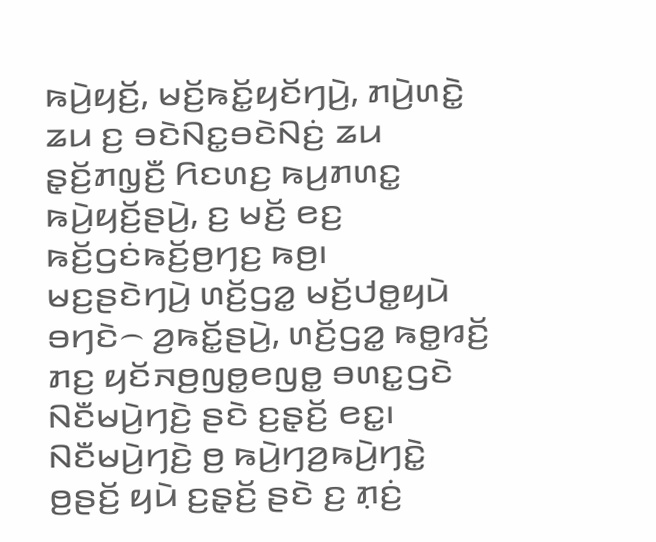ꤒꤣꤧ꤬ꤟꤢꤩ꤬, ꤗꤢꤩ꤬ꤒꤢꤩ꤭ꤟꤢꤩꤚꤣꤧ꤬, ꤊꤣꤧ꤬ꤛꤢꤧ꤭ ꤘꤣ ꤢ꤬ ꤋꤢꤧꤡꤢ꤭ꤋꤢꤧꤡꤢꤦ꤬ ꤘꤣ ꤔ꤫ꤢꤩ꤬ꤊꤜ꤫ꤢꤪ꤬ ꤖꤢꤛꤢ꤬ ꤒꤣ꤬ꤊꤛꤢ꤭ ꤒꤣꤧ꤬ꤟꤢꤩ꤬ꤔꤣꤧ꤬, ꤢ꤬ ꤗꤢꤩ꤬ ꤕꤢ꤬ ꤒꤢꤩ꤬ꤞꤢꤦꤒꤢꤩ꤬ꤥ꤬ꤚꤢ꤬ ꤒꤥ꤬꤯
ꤗꤢ꤬ꤔꤢꤧꤚꤣꤧ꤬ ꤛꤢꤩ꤬ꤞꤤ꤭ ꤗꤢꤩ꤬ꤓꤥ꤭ꤟꤣꤧ ꤋꤚꤢꤧ꤮ ꤤ꤬ꤒꤢꤩ꤭ꤔꤣꤧ꤬, ꤛꤢꤩ꤬ꤞꤤ꤭ ꤒꤥ꤭ꤙꤢꤩ꤬ ꤊꤢ꤬ ꤟꤢꤩꤏꤥ꤬ꤜꤥ꤭ꤕꤜꤥ꤭ ꤋꤛꤢ꤭ꤞꤢꤧ ꤡꤢꤪꤗꤣꤧ꤬ꤚꤢꤧ꤬ ꤔꤢꤧ ꤢ꤬ꤔ꤫ꤢꤩ꤬ ꤕꤢ꤭꤯ ꤡꤢꤪꤗꤣꤧ꤬ꤚꤢꤧ꤬ ꤥ꤬ ꤒꤣꤧ꤬ꤚꤤ꤬ꤒꤣꤧ꤬ꤚꤢꤧ꤭ ꤥ꤬ꤔꤢꤩ꤬ ꤟꤣꤧ ꤢ꤬ꤔ꤫ꤢꤩ꤬ ꤔꤢꤧ ꤢ꤬ ꤊ꤫ꤢꤦ꤬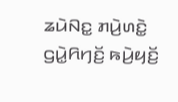ꤘꤣꤧꤡꤢ꤭ ꤊꤣꤧ꤬ꤛꤢꤧ꤭ ꤞꤣꤧ꤭ꤖꤚꤢꤩ꤬ ꤒꤣꤧ꤬ꤟꤢꤩ꤬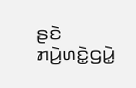ꤔꤢꤧ ꤊꤣꤧ꤬ꤛꤢꤧ꤭ꤞꤣꤧ꤭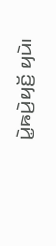ꤣꤧ꤭ꤒꤣꤧ꤬ꤟꤢꤩ꤬ ꤟꤣꤧ꤯